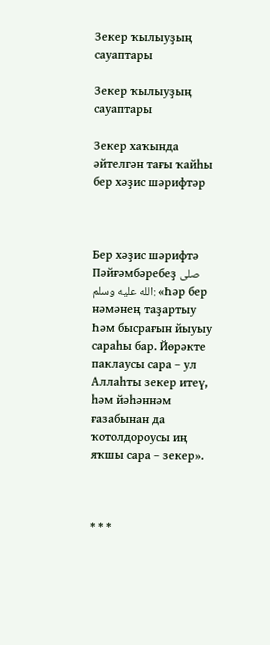Зекер ҡылыуҙың сауаптары

Зекер ҡылыуҙың сауаптары

Зекер хаҡында әйтелгән тағы ҡайһы бер хәҙис шәрифтәр



Бер хәҙис шәрифтә Пәйғәмбәребеҙ صلى الله عليه وسلم: «Һәр бер нәмәнең таҙартыу Һәм бысрағын йыуыу сараһы бар. Йөрәкте паклаусы сара – ул Аллаһты зекер итеү, һәм йәһәннәм ғазабынан да ҡотолдороусы иң яҡшы сара – зекер».



* * *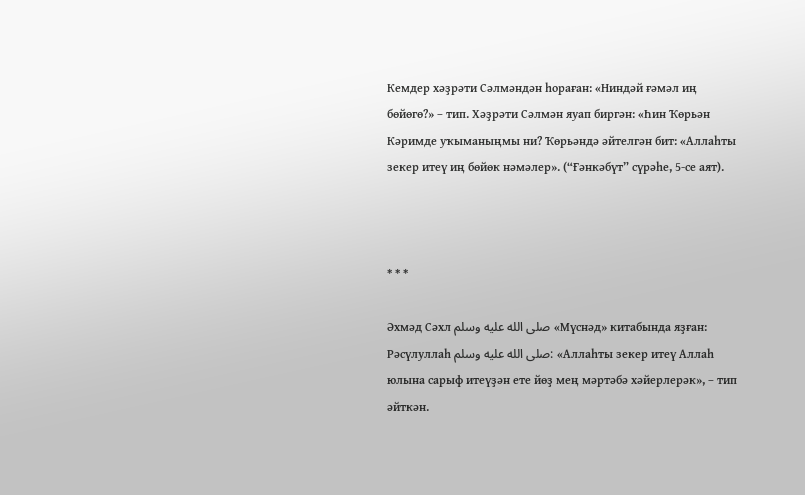Кемдер хәҙрәти Сәлмәндән һораған: «Ниндәй ғәмәл иң бөйөгө?» – тип. Хәҙрәти Сәлмән яуап биргән: «Һин Ҡөрьән Кәримде уҡыманыңмы ни? Ҡөрьәндә әйтелгән бит: «Аллаһты зекер итеү иң бөйөк нәмәлер». (“Ғәнкәбүт” сүрәһе, 5-се аят).



* * *

Әхмәд Сәхл صلى الله عليه وسلم «Мүснәд» китабында яҙған: Рәсүлуллаһ صلى الله عليه وسلم: «Аллаһты зекер итеү Аллаһ юлына сарыф итеүҙән ете йөҙ мең мәртәбә хәйерлерәк», – тип әйткән.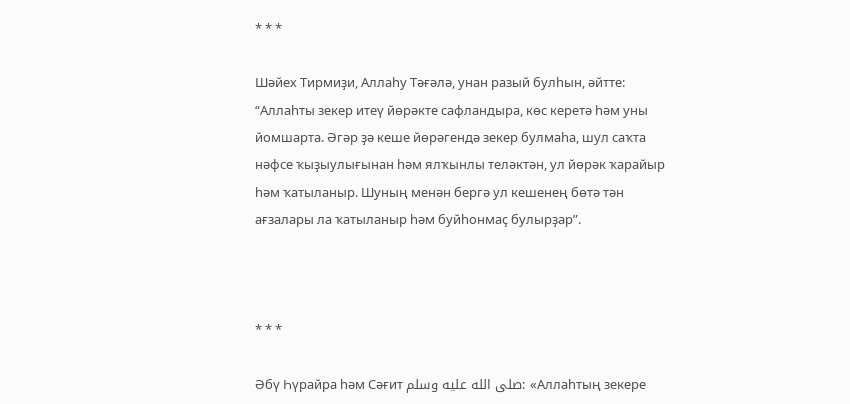* * *

Шәйех Тирмиҙи, Аллаһу Тәғәлә, унан разый булһын, әйтте: “Аллаһты зекер итеү йөрәкте сафландыра, көс керетә һәм уны йомшарта. Әгәр ҙә кеше йөрәгендә зекер булмаһа, шул саҡта нәфсе ҡыҙыулығынан һәм ялҡынлы теләктән, ул йөрәк ҡарайыр һәм ҡатыланыр. Шуның менән бергә ул кешенең бөтә тән ағзалары ла ҡатыланыр һәм буйһонмаҫ булырҙар”.



* * *

Әбү Һүрайра һәм Сәғит صلى الله عليه وسلم: «Аллаһтың зекере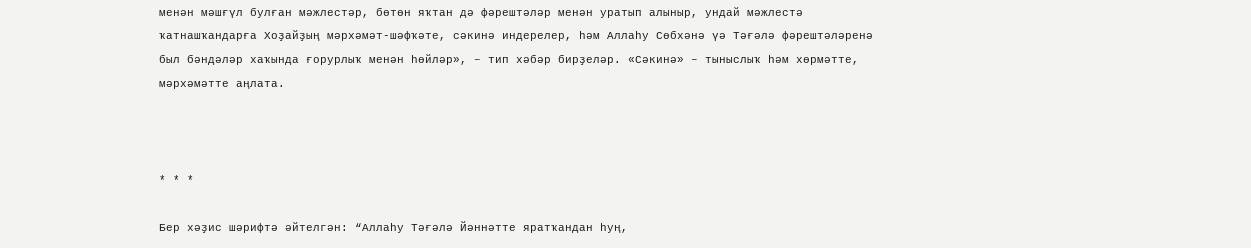менән мәшғүл булған мәжлестәр, бөтөн яҡтан дә фәрештәләр менән уратып алыныр, ундай мәжлестә ҡатнашҡандарға Хоҙайҙың мәрхәмәт-шәфҡәте, сәкинә индерелер, һәм Аллаһу Сөбхәнә үә Тәғәлә фәрештәләренә был бәндәләр хаҡында ғорурлыҡ менән һөйләр», – тип хәбәр бирҙеләр. «Сәкинә» – тыныслыҡ һәм хөрмәтте, мәрхәмәтте аңлата.



* * *

Бер хәҙис шәрифтә әйтелгән: “Аллаһу Тәғәлә Йәннәтте яратҡандан һуң,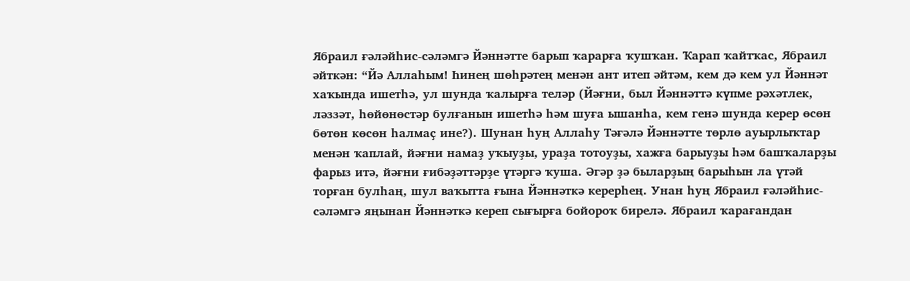Ябраил ғәләйһис-сәләмгә Йәннәтте барып ҡарарға ҡушҡан. Ҡарап ҡайтҡас, Ябраил әйткән: “Йә Аллаһым! Һинең шөһрәтең менән ант итеп әйтәм, кем дә кем ул Йәннәт хаҡында ишетһә, ул шунда ҡалырға теләр (Йәғни, был Йәннәттә күпме рәхәтлек, ләззәт, һөйөнөстәр булғанын ишетһә һәм шуға ышанһа, кем генә шунда керер өсөн бөтөн көсөн һалмаҫ ине?). Шунан һуң Аллаһу Тәғәлә Йәннәтте төрлө ауырлыҡтар менән ҡаплай, йәғни намаҙ уҡыуҙы, ураҙа тотоуҙы, хажға барыуҙы һәм башҡаларҙы фарыз итә, йәғни ғибәҙәттәрҙе үтәргә ҡуша. Әгәр ҙә быларҙың барыһын ла үтәй торған булһаң, шул ваҡытта ғына Йәннәткә керерһең. Унан һуң Ябраил ғәләйһис-сәләмгә яңынан Йәннәткә кереп сығырға бойороҡ бирелә. Ябраил ҡарағандан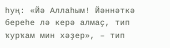һуң: «Йә Аллаһым! Йәннәткә береһе лә керә алмаҫ, тип ҡурҡам мин хәҙер», – тип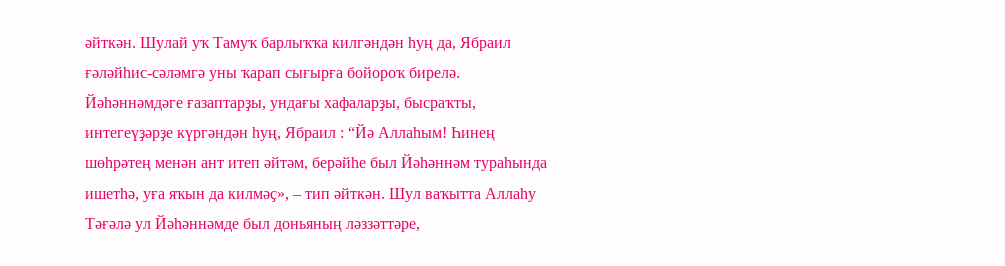әйткән. Шулай уҡ Тамуҡ барлыҡҡа килгәндән һуң да, Ябраил ғәләйһис-сәләмгә уны ҡарап сығырға бойороҡ бирелә. Йәһәннәмдәге ғазаптарҙы, ундағы хафаларҙы, бысраҡты, интегеүҙәрҙе күргәндән һуң, Ябраил : “Йә Аллаһым! Һинең шөһрәтең менән ант итеп әйтәм, берәйһе был Йәһәннәм тураһында ишетһә, уға яҡын да килмәҫ», – тип әйткән. Шул ваҡытта Аллаһу Тәғәлә ул Йәһәннәмде был доньяның ләззәттәре,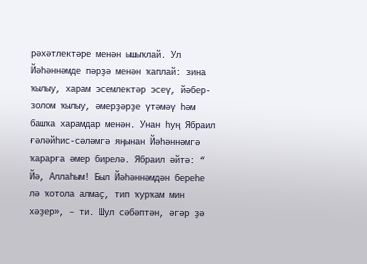рәхәтлектәре менән ышыҡлай. Ул Йәһәннәмде пәрҙә менән ҡаплай: зина ҡылыу, харам эсемлектәр эсеү, йәбер-золом ҡылыу, әмерҙәрҙе үтәмәү һәм башҡа харамдар менән. Унан һуң Ябраил ғәләйһис-сәләмгә яңынан Йәһәннәмгә ҡарарға әмер бирелә. Ябраил әйтә: “ Йә, Аллаһым! Был Йәһәннәмдән береһе лә ҡотола алмаҫ, тип ҡурҡам мин хәҙер», – ти. Шул сәбәптән, әгәр ҙә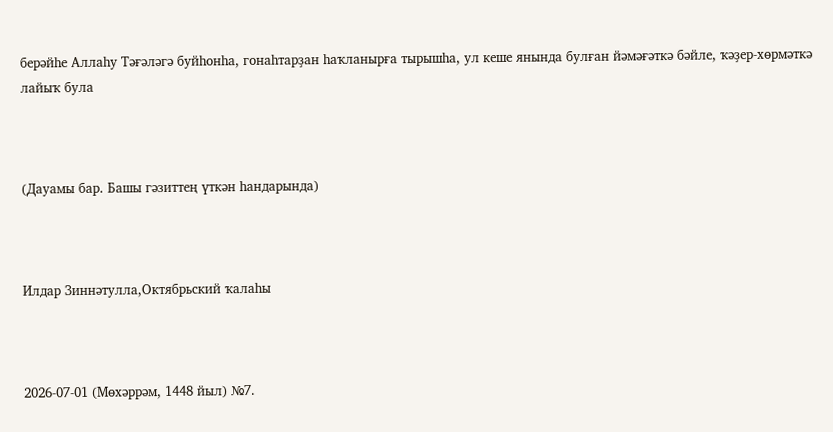берәйһе Аллаһу Тәғәләгә буйһонһа, гонаһтарҙан һаҡланырға тырышһа, ул кеше янында булған йәмәғәткә бәйле, ҡәҙер-хөрмәткә лайыҡ була



(Дауамы бар. Башы гәзиттең үткән һандарында)



Илдар Зиннәтулла,Октябрьский ҡалаһы



2026-07-01 (Мөхәррәм, 1448 йыл) №7.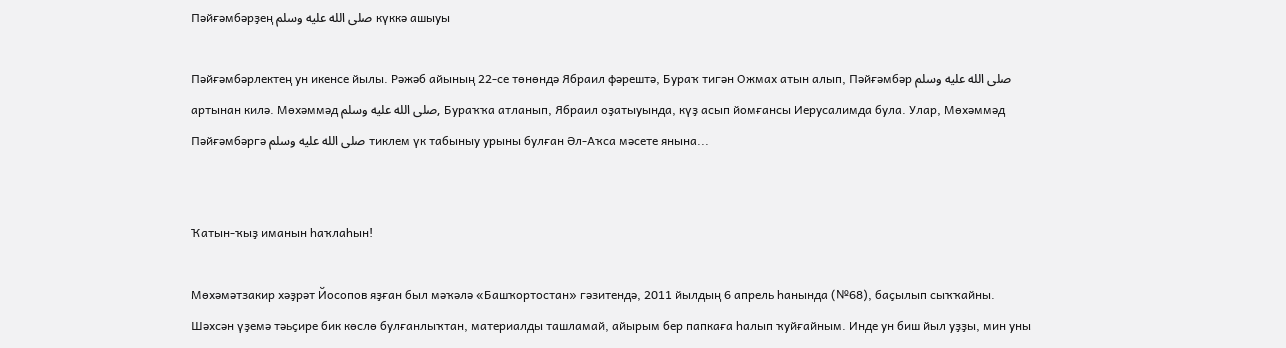Пәйғәмбәрҙең صلى الله عليه وسلم күккә ашыуы

Пәйғәмбәрлектең ун икенсе йылы. Рәжәб айының 22-се төнөндә Ябраил фәрештә, Бураҡ тигән Ожмах атын алып, Пәйғәмбәр صلى الله عليه وسلم артынан килә. Мөхәммәд صلى الله عليه وسلم, Бураҡҡа атланып, Ябраил оҙатыуында, күҙ асып йомғансы Иерусалимда була. Улар, Мөхәммәд Пәйғәмбәргә صلى الله عليه وسلم тиклем үк табыныу урыны булған Әл-Аҡса мәсете янына...


Ҡатын-ҡыҙ иманын һаҡлаһын!

Мөхәмәтзакир хәҙрәт Йосопов яҙған был мәҡәлә «Башҡортостан» гәзитендә, 2011 йылдың 6 апрель һанында (№68), баҫылып сыҡҡайны. Шәхсән үҙемә тәьҫире бик көслө булғанлыҡтан, материалды ташламай, айырым бер папкаға һалып ҡуйғайным. Инде ун биш йыл уҙҙы, мин уны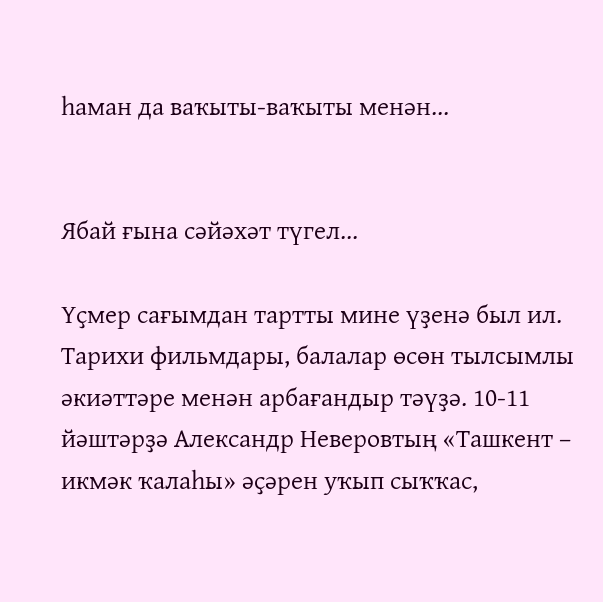һаман да ваҡыты-ваҡыты менән...


Ябай ғына сәйәхәт түгел...

Үҫмер сағымдан тартты мине үҙенә был ил. Тарихи фильмдары, балалар өсөн тылсымлы әкиәттәре менән арбағандыр тәүҙә. 10-11 йәштәрҙә Александр Неверовтың «Ташкент – икмәк ҡалаһы» әҫәрен уҡып сыҡҡас,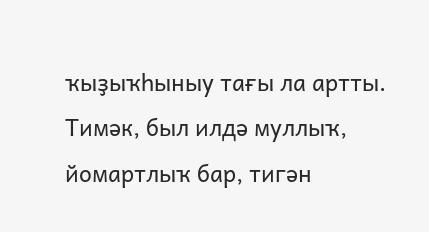ҡыҙыҡһыныу тағы ла артты. Тимәк, был илдә муллыҡ, йомартлыҡ бар, тигән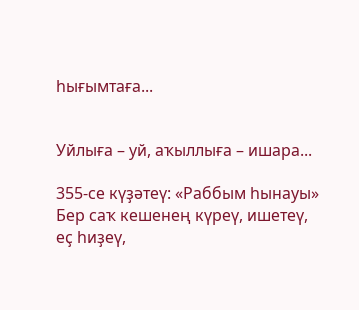һығымтаға...


Уйлыға – уй, аҡыллыға – ишара...

355-се күҙәтеү: «Раббым һынауы» Бер саҡ кешенең күреү, ишетеү, еҫ һиҙеү,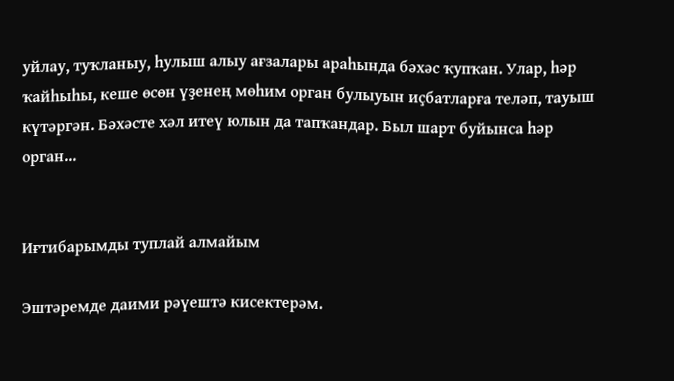уйлау, туҡланыу, һулыш алыу ағзалары араһында бәхәс ҡупҡан. Улар, һәр ҡайһыһы, кеше өсөн үҙенең мөһим орган булыуын иҫбатларға теләп, тауыш күтәргән. Бәхәсте хәл итеү юлын да тапҡандар. Был шарт буйынса һәр орган...


Иғтибарымды туплай алмайым

Эштәремде даими рәүештә кисектерәм.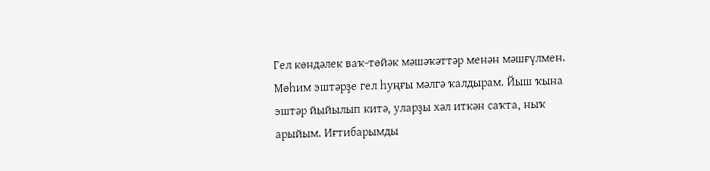Гел көндәлек ваҡ-төйәк мәшәҡәттәр менән мәшғүлмен. Мөһим эштәрҙе гел һуңғы мәлгә ҡалдырам. Йыш ҡына эштәр йыйылып китә, уларҙы хәл иткән саҡта, ныҡ арыйым. Иғтибарымды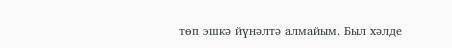төп эшкә йүнәлтә алмайым. Был хәлде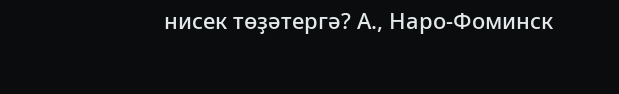нисек төҙәтергә? А., Наро-Фоминск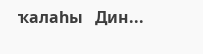ҡалаһы   Дин...